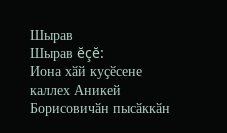Шырав
Шырав ĕçĕ:
Иона хӑй куҫӗсене каллех Аникей Борисовичӑн пысӑккӑн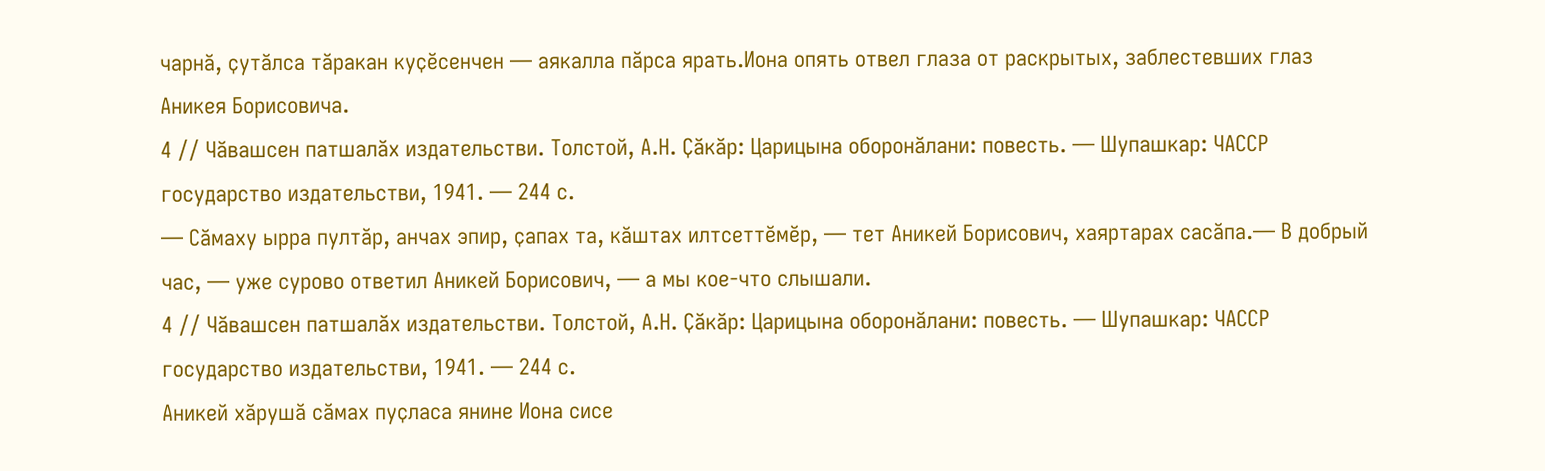чарнӑ, ҫутӑлса тӑракан куҫӗсенчен — аякалла пӑрса ярать.Иона опять отвел глаза от раскрытых, заблестевших глаз Аникея Борисовича.
4 // Чӑвашсен патшалӑх издательстви. Толстой, А.Н. Ҫӑкӑр: Царицына оборонӑлани: повесть. — Шупашкар: ЧАССР государство издательстви, 1941. — 244 с.
— Сӑмаху ырра пултӑр, анчах эпир, ҫапах та, кӑштах илтсеттӗмӗр, — тет Аникей Борисович, хаяртарах сасӑпа.— В добрый час, — уже сурово ответил Аникей Борисович, — а мы кое-что слышали.
4 // Чӑвашсен патшалӑх издательстви. Толстой, А.Н. Ҫӑкӑр: Царицына оборонӑлани: повесть. — Шупашкар: ЧАССР государство издательстви, 1941. — 244 с.
Аникей хӑрушӑ сӑмах пуҫласа янине Иона сисе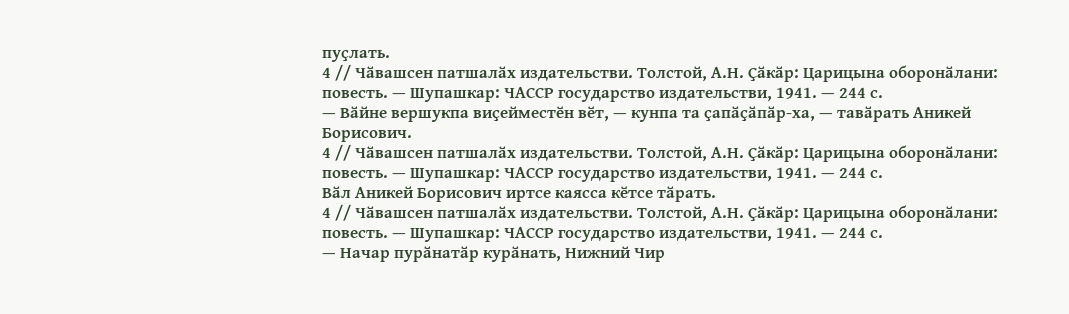пуҫлать.
4 // Чӑвашсен патшалӑх издательстви. Толстой, А.Н. Ҫӑкӑр: Царицына оборонӑлани: повесть. — Шупашкар: ЧАССР государство издательстви, 1941. — 244 с.
— Вӑйне вершукпа виҫейместӗн вӗт, — кунпа та ҫапӑҫӑпӑр-ха, — тавӑрать Аникей Борисович.
4 // Чӑвашсен патшалӑх издательстви. Толстой, А.Н. Ҫӑкӑр: Царицына оборонӑлани: повесть. — Шупашкар: ЧАССР государство издательстви, 1941. — 244 с.
Вӑл Аникей Борисович иртсе каясса кӗтсе тӑрать.
4 // Чӑвашсен патшалӑх издательстви. Толстой, А.Н. Ҫӑкӑр: Царицына оборонӑлани: повесть. — Шупашкар: ЧАССР государство издательстви, 1941. — 244 с.
— Начар пурӑнатӑр курӑнать, Нижний Чир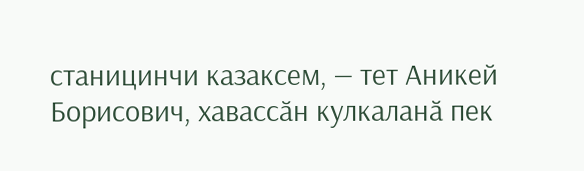станицинчи казаксем, — тет Аникей Борисович, хавассӑн кулкаланӑ пек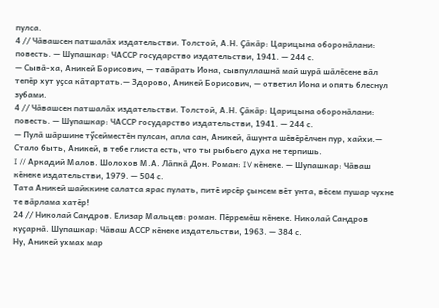пулса.
4 // Чӑвашсен патшалӑх издательстви. Толстой, А.Н. Ҫӑкӑр: Царицына оборонӑлани: повесть. — Шупашкар: ЧАССР государство издательстви, 1941. — 244 с.
— Сывӑ-ха, Аникей Борисович, — тавӑрать Иона, сывпуллашнӑ май шурӑ шӑлӗсене вӑл тепӗр хут уҫса кӑтартать.— Здорово, Аникей Борисович, — ответил Иона и опять блеснул зубами.
4 // Чӑвашсен патшалӑх издательстви. Толстой, А.Н. Ҫӑкӑр: Царицына оборонӑлани: повесть. — Шупашкар: ЧАССР государство издательстви, 1941. — 244 с.
— Пулӑ шӑршине тӳсейместӗн пулсан, апла сан, Аникей, ӑшунта шӗвӗрӗлчен пур, хайхи.— Стало быть, Аникей, в тебе глиста есть, что ты рыбьего духа не терпишь.
I // Аркадий Малов. Шолохов М.А. Лӑпкӑ Дон. Роман: IV кӗнеке. — Шупашкар: Чӑваш кӗнеке издательстви, 1979. — 504 с.
Тата Аникей шайккине салатса ярас пулать, питӗ ирсӗр ҫынсем вӗт унта, вӗсем пушар чухне те вӑрлама хатӗр!
24 // Николай Сандров. Елизар Мальцев: роман. Пӗрремӗш кӗнеке. Николай Сандров куҫарнӑ. Шупашкар: Чӑваш АССР кӗнеке издательстви, 1963. — 384 с.
Ну, Аникей ухмах мар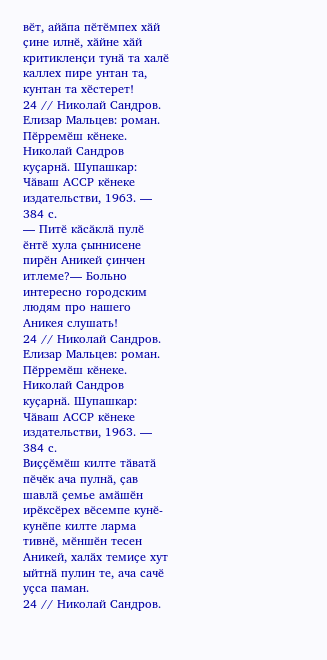вӗт, айӑпа пӗтӗмпех хӑй ҫине илнӗ, хӑйне хӑй критикленҫи тунӑ та халӗ каллех пире унтан та, кунтан та хӗстерет!
24 // Николай Сандров. Елизар Мальцев: роман. Пӗрремӗш кӗнеке. Николай Сандров куҫарнӑ. Шупашкар: Чӑваш АССР кӗнеке издательстви, 1963. — 384 с.
— Питӗ кӑсӑклӑ пулӗ ӗнтӗ хула ҫыннисене пирӗн Аникей ҫинчен итлеме?— Больно интересно городским людям про нашего Аникея слушать!
24 // Николай Сандров. Елизар Мальцев: роман. Пӗрремӗш кӗнеке. Николай Сандров куҫарнӑ. Шупашкар: Чӑваш АССР кӗнеке издательстви, 1963. — 384 с.
Виҫҫӗмӗш килте тӑватӑ пӗчӗк ача пулнӑ, ҫав шавлӑ ҫемье амӑшӗн ирӗксӗрех вӗсемпе кунӗ-кунӗпе килте ларма тивнӗ, мӗншӗн тесен Аникей, халӑх темиҫе хут ыйтнӑ пулин те, ача сачӗ уҫса паман.
24 // Николай Сандров.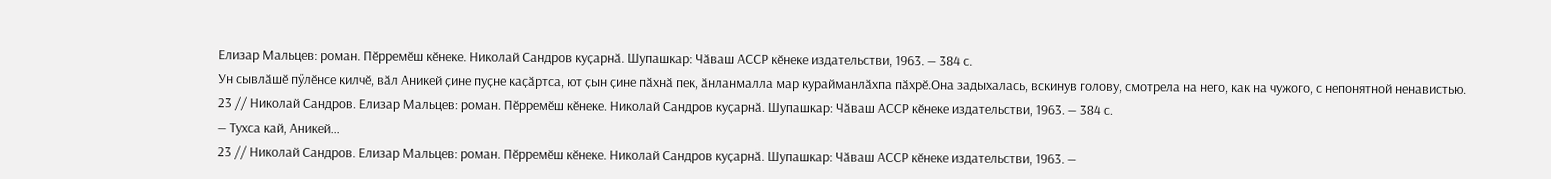Елизар Мальцев: роман. Пӗрремӗш кӗнеке. Николай Сандров куҫарнӑ. Шупашкар: Чӑваш АССР кӗнеке издательстви, 1963. — 384 с.
Ун сывлӑшӗ пӳлӗнсе килчӗ, вӑл Аникей ҫине пуҫне каҫӑртса, ют ҫын ҫине пӑхнӑ пек, ӑнланмалла мар курайманлӑхпа пӑхрӗ.Она задыхалась, вскинув голову, смотрела на него, как на чужого, с непонятной ненавистью.
23 // Николай Сандров. Елизар Мальцев: роман. Пӗрремӗш кӗнеке. Николай Сандров куҫарнӑ. Шупашкар: Чӑваш АССР кӗнеке издательстви, 1963. — 384 с.
— Тухса кай, Аникей…
23 // Николай Сандров. Елизар Мальцев: роман. Пӗрремӗш кӗнеке. Николай Сандров куҫарнӑ. Шупашкар: Чӑваш АССР кӗнеке издательстви, 1963. —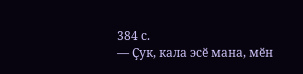384 с.
— Ҫук, кала эсӗ мана, мӗн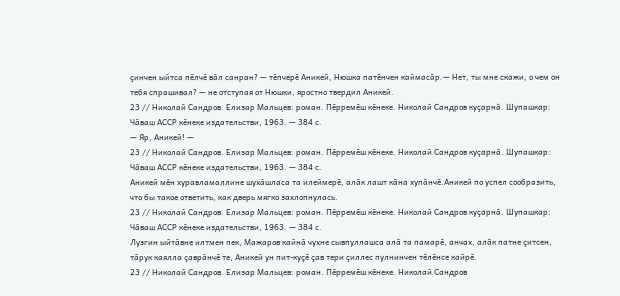ҫинчен ыйтса пӗлчӗ вӑл санран? — тӗпчерӗ Аникей, Нюшка патӗнчен каймасӑр.— Нет, ты мне скажи, о чем он тебя спрашивал? — не отступая от Нюшки, яростно твердил Аникей.
23 // Николай Сандров. Елизар Мальцев: роман. Пӗрремӗш кӗнеке. Николай Сандров куҫарнӑ. Шупашкар: Чӑваш АССР кӗнеке издательстви, 1963. — 384 с.
— Яр, Аникей! —
23 // Николай Сандров. Елизар Мальцев: роман. Пӗрремӗш кӗнеке. Николай Сандров куҫарнӑ. Шупашкар: Чӑваш АССР кӗнеке издательстви, 1963. — 384 с.
Аникей мӗн хуравламаллине шухӑшласа та илеймерӗ, алӑк лашт кӑна хупӑнчӗ.Аникей по успел сообразить, что бы такое ответить, как дверь мягко захлопнулась.
23 // Николай Сандров. Елизар Мальцев: роман. Пӗрремӗш кӗнеке. Николай Сандров куҫарнӑ. Шупашкар: Чӑваш АССР кӗнеке издательстви, 1963. — 384 с.
Лузгин ыйтӑвне илтмен пек, Мажаров кайнӑ чухне сывпуллашса алӑ та памарӗ, анчах, алӑк патне ҫитсен, тӑрук каялла ҫаврӑнчӗ те, Аникей ун пит-куҫӗ ҫав тери ҫиллес пулнинчен тӗлӗнсе кайрӗ.
23 // Николай Сандров. Елизар Мальцев: роман. Пӗрремӗш кӗнеке. Николай Сандров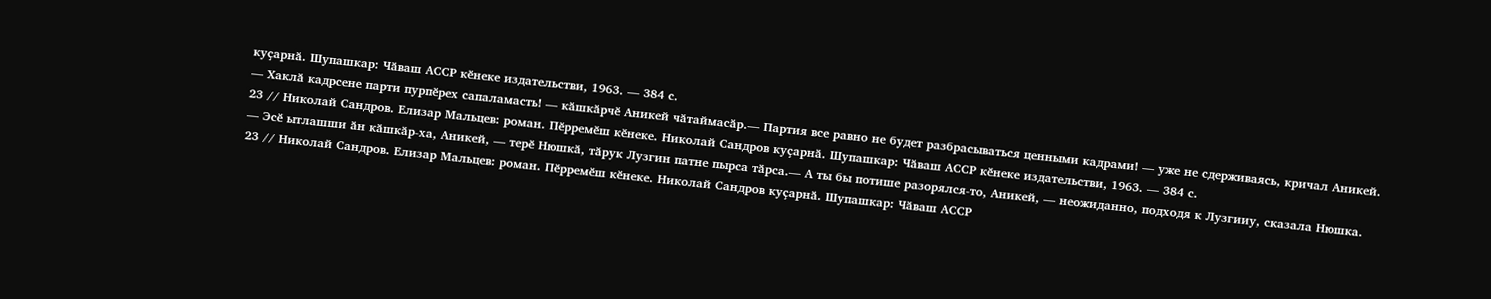куҫарнӑ. Шупашкар: Чӑваш АССР кӗнеке издательстви, 1963. — 384 с.
— Хаклӑ кадрсене парти пурпӗрех сапаламасть! — кӑшкӑрчӗ Аникей чӑтаймасӑр.— Партия все равно не будет разбрасываться ценными кадрами! — уже не сдерживаясь, кричал Аникей.
23 // Николай Сандров. Елизар Мальцев: роман. Пӗрремӗш кӗнеке. Николай Сандров куҫарнӑ. Шупашкар: Чӑваш АССР кӗнеке издательстви, 1963. — 384 с.
— Эсӗ ытлашши ӑн кӑшкӑр-ха, Аникей, — терӗ Нюшкӑ, тӑрук Лузгин патне пырса тӑрса.— А ты бы потише разорялся-то, Аникей, — неожиданно, подходя к Лузгииу, сказала Нюшка.
23 // Николай Сандров. Елизар Мальцев: роман. Пӗрремӗш кӗнеке. Николай Сандров куҫарнӑ. Шупашкар: Чӑваш АССР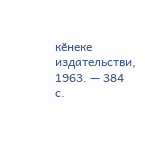кӗнеке издательстви, 1963. — 384 с.